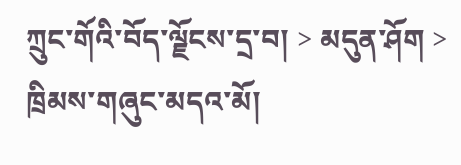ཀྲུང་གོའི་བོད་ལྗོངས་དྲ་བ། > མདུན་ཤོག > ཁྲིམས་གཞུང་མདའ་མོ།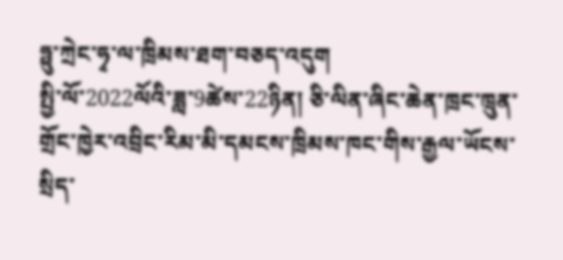ཧྥུ་ཀྲེང་ཧྭ་ལ་ཁྲིམས་ཐག་བཅད་འདུག
སྤྱི་ལོ་2022ལོའི་ཟླ་9ཚེས་22ཉིན། ཅི་ལིན་ཞིང་ཆེན་ཁྲང་ཁྲུན་གྲོང་ཁྱེར་འབྲིང་རིམ་མི་དམངས་ཁྲིམས་ཁང་གིས་རྒྱལ་ཡོངས་སྲིད་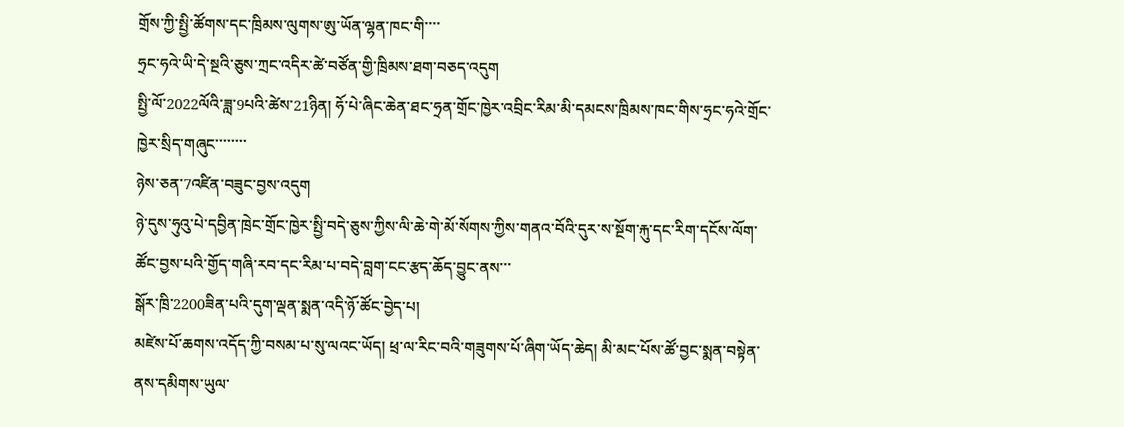གྲོས་ཀྱི་སྤྱི་ཚོགས་དང་ཁྲིམས་ལུགས་ཨུ་ཡོན་ལྷན་ཁང་གི་་་་
ཧྲང་ཧའེ་ཡི་དེ་སྔའི་ཅུས་ཀྲང་འདིར་ཚེ་བཙོན་གྱི་ཁྲིམས་ཐག་བཅད་འདུག
སྤྱི་ལོ་2022ལོའི་ཟླ་9པའི་ཚེས་21ཉིན། ཧོ་པེ་ཞིང་ཆེན་ཐང་ཧྲན་གྲོང་ཁྱེར་འབྲིང་རིམ་མི་དམངས་ཁྲིམས་ཁང་གིས་ཧྲང་ཧའེ་གྲོང་ཁྱེར་སྲིད་གཞུང་་་་་་་་
ཉེས་ཅན་7འཛིན་བཟུང་བྱས་འདུག
ཉེ་དུས་ཧུའུ་པེ་དབྱིན་ཁྲེང་གྲོང་ཁྱེར་སྤྱི་བདེ་ཅུས་ཀྱིས་ལི་ཆེ་གེ་མོ་སོགས་ཀྱིས་གནའ་བོའི་དུར་ས་སྔོག་རྐུ་དང་རིག་དངོས་ལོག་ཚོང་བྱས་པའི་གྱོད་གཞི་རབ་དང་རིམ་པ་བདེ་བླག་ངང་རྩད་ཆོད་བྱུང་ནས་་་
སྒོར་ཁྲི་2200ཟིན་པའི་དུག་ལྡན་སྨན་འདི་ཉོ་ཚོང་བྱེད་པ།
མཛེས་པོ་ཆགས་འདོད་ཀྱི་བསམ་པ་སུ་ལའང་ཡོད། ཕྲ་ལ་རིང་བའི་གཟུགས་པོ་ཞིག་ཡོད་ཆེད། མི་མང་པོས་ཚོ་བྱང་སྨན་བསྟེན་ནས་དམིགས་ཡུལ་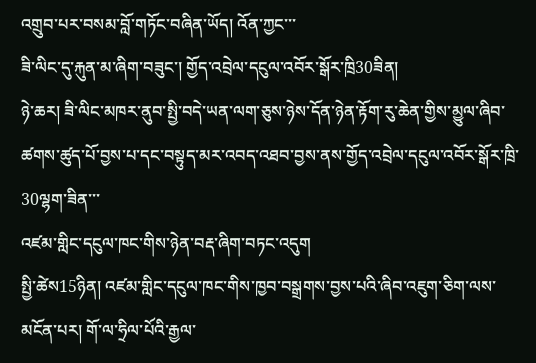འགྲུབ་པར་བསམ་བློ་གཏོང་བཞིན་ཡོད། འོན་ཀྱང་་་
ཟི་ལིང་དུ་རྐུན་མ་ཞིག་བཟུང་། གྱོད་འབྲེལ་དངུལ་འབོར་སྒོར་ཁྲི30ཟིན།
ཉེ་ཆར། ཟི་ལིང་མཁར་ནུབ་སྤྱི་བདེ་ཡན་ལག་ཅུས་ཉེས་དོན་ཉེན་རྟོག་རུ་ཆེན་གྱིས་མྱུལ་ཞིབ་ཚགས་ཚུད་པོ་བྱས་པ་དང་བསྟུད་མར་འབད་འཐབ་བྱས་ནས་གྱོད་འབྲེལ་དངུལ་འབོར་སྒོར་ཁྲི་30ལྷག་ཟིན་་་
འཛམ་གླིང་དངུལ་ཁང་གིས་ཉེན་བརྡ་ཞིག་བཏང་འདུག
སྤྱི་ཚེས15ཉིན། འཛམ་གླིང་དངུལ་ཁང་གིས་ཁྱབ་བསྒྲགས་བྱས་པའི་ཞིབ་འཇུག་ཅིག་ལས་མངོན་པར། གོ་ལ་ཧྲིལ་པོའི་རྒྱལ་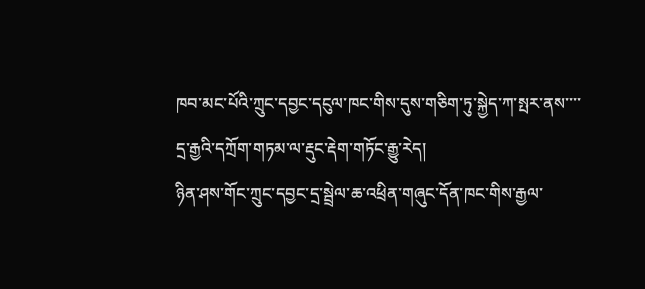ཁབ་མང་པོའི་ཀྲུང་དབྱང་དངུལ་ཁང་གིས་དུས་གཅིག་ཏུ་སྐྱེད་ཀ་སྤར་ནས་་་་
དྲ་རྒྱའི་དཀྲོག་གཏམ་ལ་རྡུང་རྡེག་གཏོང་རྒྱུ་རེད།
ཉིན་ཤས་གོང་ཀྲུང་དབྱང་དྲ་སྦྲེལ་ཆ་འཕྲིན་གཞུང་དོན་ཁང་གིས་རྒྱལ་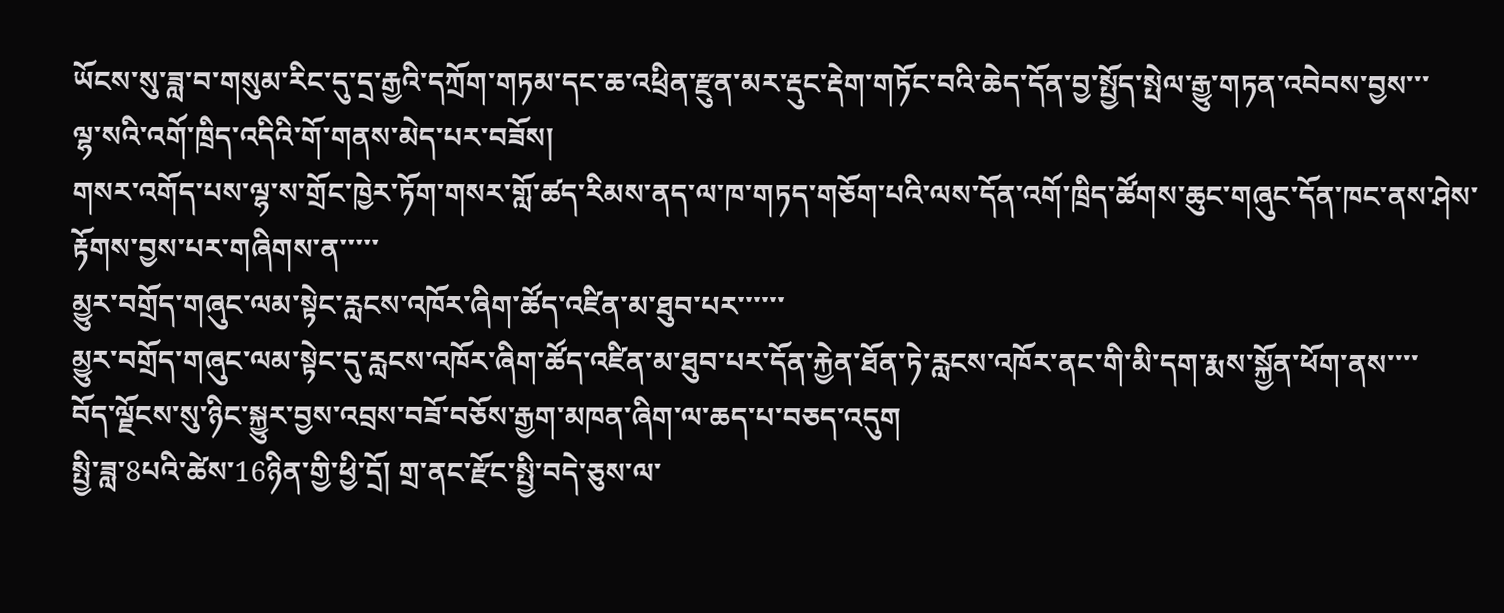ཡོངས་སུ་ཟླ་བ་གསུམ་རིང་དུ་དྲ་རྒྱའི་དཀྲོག་གཏམ་དང་ཆ་འཕྲིན་རྫུན་མར་རྡུང་རྡེག་གཏོང་བའི་ཆེད་དོན་བྱ་སྤྱོད་སྤེལ་རྒྱུ་གཏན་འབེབས་བྱས་་་
ལྷ་སའི་འགོ་ཁྲིད་འདིའི་གོ་གནས་མེད་པར་བཟོས།
གསར་འགོད་པས་ལྷ་ས་གྲོང་ཁྱེར་ཏོག་གསར་གློ་ཚད་རིམས་ནད་ལ་ཁ་གཏད་གཅོག་པའི་ལས་དོན་འགོ་ཁྲིད་ཚོགས་ཆུང་གཞུང་དོན་ཁང་ནས་ཤེས་རྟོགས་བྱས་པར་གཞིགས་ན་་་་་
མྱུར་བགྲོད་གཞུང་ལམ་སྟེང་རླངས་འཁོར་ཞིག་ཚོད་འཛིན་མ་ཐུབ་པར་་་་་་
མྱུར་བགྲོད་གཞུང་ལམ་སྟེང་དུ་རླངས་འཁོར་ཞིག་ཚོད་འཛིན་མ་ཐུབ་པར་དོན་རྐྱེན་ཐོན་ཏེ་རླངས་འཁོར་ནང་གི་མི་དག་རྨས་སྐྱོན་ཕོག་ནས་་་་
བོད་ལྗོངས་སུ་ཉིང་སྐྱུར་བྱས་འབྲས་བཟོ་བཅོས་རྒྱག་མཁན་ཞིག་ལ་ཆད་པ་བཅད་འདུག
སྤྱི་ཟླ་8པའི་ཚེས་16ཉིན་གྱི་ཕྱི་དྲོ། གྲ་ནང་རྫོང་སྤྱི་བདེ་ཅུས་ལ་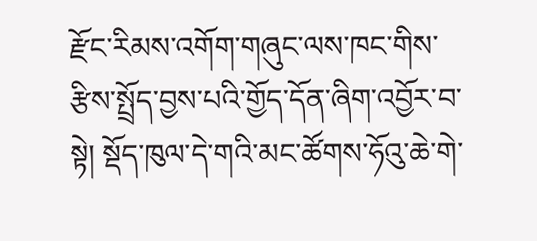རྫོང་རིམས་འགོག་གཞུང་ལས་ཁང་གིས་རྩིས་སྤྲོད་བྱས་པའི་གྱོད་དོན་ཞིག་འབྱོར་བ་སྟེ། སྡོད་ཁུལ་དེ་གའི་མང་ཚོགས་ཧོའུ་ཆེ་གེ་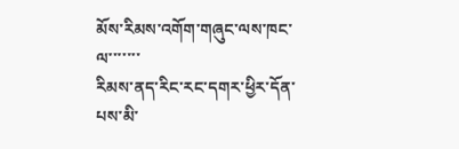མོས་རིམས་འགོག་གཞུང་ལས་ཁང་ལ་་་་་་་
རིམས་ནད་རིང་རང་དགར་ཕྱིར་དོན་པས་མི་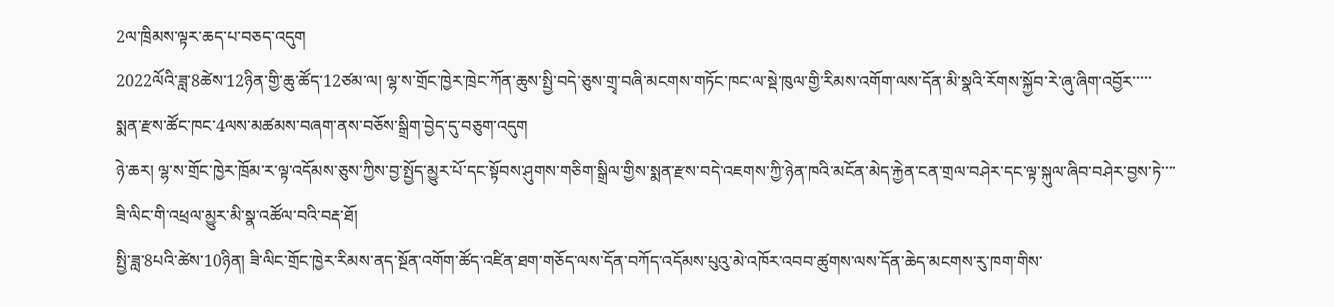2ལ་ཁྲིམས་ལྟར་ཆད་པ་བཅད་འདུག
2022ལོའི་ཟླ་8ཚེས་12ཉིན་གྱི་ཆུ་ཚོད་12ཙམ་ལ། ལྷ་ས་གྲོང་ཁྱེར་ཁྲེང་ཀོན་ཆུས་སྤྱི་བདེ་ཅུས་གྲྭ་བཞི་མངགས་གཏོང་ཁང་ལ་སྡེ་ཁུལ་གྱི་རིམས་འགོག་ལས་དོན་མི་སྣའི་རོགས་སྐྱོབ་རེ་ཞུ་ཞིག་འབྱོར་་་་་
སྨན་རྫས་ཚོང་ཁང་4ལས་མཚམས་བཞག་ནས་བཅོས་སྒྲིག་བྱེད་དུ་བཅུག་འདུག
ཉེ་ཆར། ལྷ་ས་གྲོང་ཁྱེར་ཁྲོམ་ར་ལྟ་འདོམས་ཅུས་ཀྱིས་བྱ་སྤྱོད་མྱུར་པོ་དང་སྟོབས་ཤུགས་གཅིག་སྒྲིལ་གྱིས་སྨན་རྫས་བདེ་འཇགས་ཀྱི་ཉེན་ཁའི་མངོན་མེད་རྐྱེན་ངན་གྲལ་བཤེར་དང་ལྟ་སྐུལ་ཞིབ་བཤེར་བྱས་ཏེ་་་་
ཟི་ལིང་གི་འཕྲལ་མྱུར་མི་སྣ་འཚོལ་བའི་བརྡ་ཐོ།
སྤྱི་ཟླ་8པའི་ཚེས་10ཉིན། ཟི་ལིང་གྲོང་ཁྱེར་རིམས་ནད་སྔོན་འགོག་ཚོད་འཛིན་ཐག་གཅོད་ལས་དོན་བཀོད་འདོམས་པུའུ་མེ་འཁོར་འབབ་ཚུགས་ལས་དོན་ཆེད་མངགས་རུ་ཁག་གིས་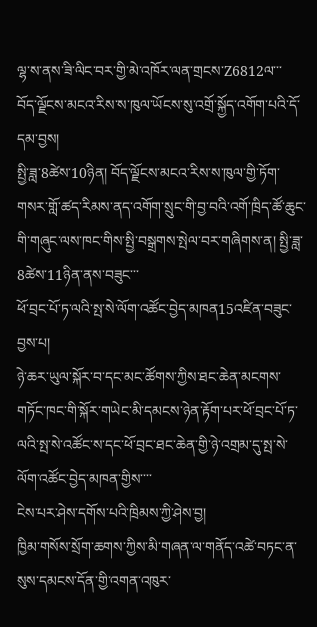ལྷ་ས་ནས་ཟི་ལིང་བར་གྱི་མེ་འཁོར་ལན་གྲངས་Z6812ལ་་་
བོད་ལྗོངས་མངའ་རིས་ས་ཁུལ་ཡོངས་སུ་འགྲོ་སྐྱོད་འགོག་པའི་དོ་དམ་བྱས།
སྤྱི་ཟླ་8ཚེས་10ཉིན། བོད་ལྗོངས་མངའ་རིས་ས་ཁུལ་གྱི་ཏོག་གསར་གློ་ཚད་རིམས་ནད་འགོག་སྲུང་གི་བྱ་བའི་འགོ་ཁྲིད་ཚོ་ཆུང་གི་གཞུང་ལས་ཁང་གིས་སྤྱི་བསྒྲགས་སྤེལ་བར་གཞིགས་ན། སྤྱི་ཟླ་8ཚེས་11ཉིན་ནས་བཟུང་་་
ཕོ་བྲང་པོ་ཏ་ལའི་སྤ་སེ་ལོག་འཚོང་བྱེད་མཁན15འཛིན་བཟུང་བྱས་པ།
ཉེ་ཆར་ཡུལ་སྐོར་བ་དང་མང་ཚོགས་ཀྱིས་ཐང་ཆེན་མངགས་གཏོང་ཁང་གི་སྐོར་གཡེང་མི་དམངས་ཉེན་རྟོག་པར་ཕོ་བྲང་པོ་ཏ་ལའི་སྤ་སེ་འཚོང་ས་དང་ཕོ་བྲང་ཐང་ཆེན་གྱི་ཉེ་འགྲམ་དུ་སྤ་སེ་ལོག་འཚོང་བྱེད་མཁན་གྱིས་་་་
ངེས་པར་ཤེས་དགོས་པའི་ཁྲིམས་ཀྱི་ཤེས་བྱ།
ཁྱིམ་གསོས་སྲོག་ཆགས་ཀྱིས་མི་གཞན་ལ་གནོད་འཚེ་བཏང་ན་སུས་དམངས་དོན་གྱི་འགན་འཁུར་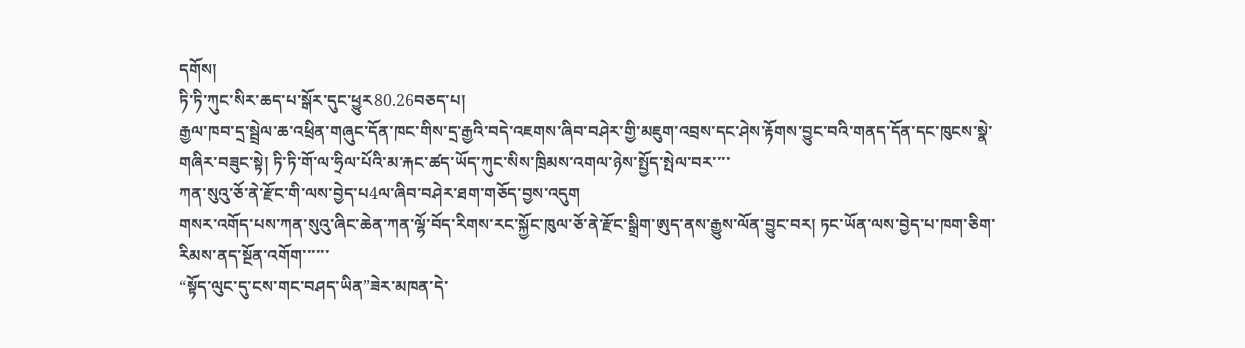དགོས།
ཏི་ཏི་ཀུང་སིར་ཆད་པ་སྒོར་དུང་ཕྱུར80.26བཅད་པ།
རྒྱལ་ཁབ་དྲ་སྦྲེལ་ཆ་འཕྲིན་གཞུང་དོན་ཁང་གིས་དྲ་རྒྱའི་བདེ་འཇགས་ཞིབ་བཤེར་གྱི་མཇུག་འབྲས་དང་ཤེས་རྟོགས་བྱུང་བའི་གནད་དོན་དང་ཁུངས་སྣེ་གཞིར་བཟུང་སྟེ། ཏི་ཏི་གོ་ལ་ཧྲིལ་པོའི་མ་རྐང་ཚད་ཡོད་ཀུང་སིས་ཁྲིམས་འགལ་ཉེས་སྤྱོད་སྤེལ་བར་་་་
ཀན་སུའུ་ཅོ་ནེ་རྫོང་གི་ལས་བྱེད་པ4ལ་ཞིབ་བཤེར་ཐག་གཅོད་བྱས་འདུག
གསར་འགོད་པས་ཀན་སུའུ་ཞིང་ཆེན་ཀན་ལྷོ་བོད་རིགས་རང་སྐྱོང་ཁུལ་ཅོ་ནེ་རྫོང་སྒྲིག་ཨུད་ནས་རྒྱུས་ལོན་བྱུང་བར། ཏང་ཡོན་ལས་བྱེད་པ་ཁག་ཅིག་རིམས་ནད་སྔོན་འགོག་་་་་་
“སྟོད་ལུང་དུ་ངས་གང་བཤད་ཡིན”ཟེར་མཁན་དེ་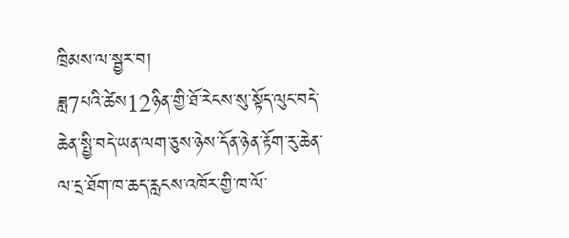ཁྲིམས་ལ་སྦྱར་བ།
ཟླ7པའི་ཚེས12ཉིན་གྱི་ཐོ་རེངས་སུ་སྟོད་ལུང་བདེ་ཆེན་སྤྱི་བདེ་ཡན་ལག་ཅུས་ཉེས་དོན་ཉེན་རྟོག་རུ་ཆེན་ལ་དྲ་ཐོག་ཁ་ཆད་རླངས་འཁོར་གྱི་ཁ་ལོ་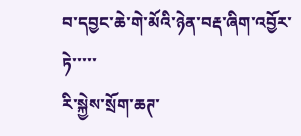བ་དབྱང་ཆེ་གེ་མོའི་ཉེན་བརྡ་ཞིག་འབྱོར་ཏེ་་་་་
རི་སྐྱེས་སྲོག་ཆཊ་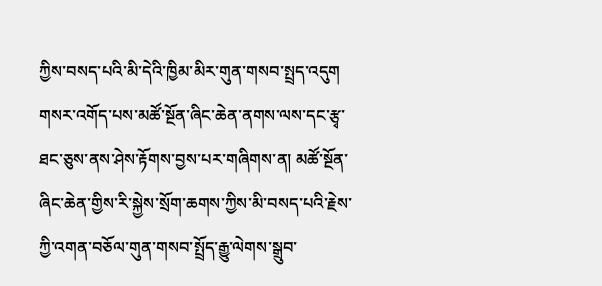ཀྱིས་བསད་པའི་མི་དེའི་ཁྱིམ་མིར་གུན་གསབ་སྤྲད་འདུག
གསར་འགོད་པས་མཚོ་སྔོན་ཞིང་ཆེན་ནགས་ལས་དང་རྩྭ་ཐང་ཅུས་ནས་ཤེས་རྟོགས་བྱས་པར་གཞིགས་ན། མཚོ་སྔོན་ཞིང་ཆེན་གྱིས་རི་སྐྱེས་སྲོག་ཆགས་ཀྱིས་མི་བསད་པའི་རྗེས་ཀྱི་འགན་བཅོལ་གུན་གསབ་སྤྲོད་རྒྱུ་ལེགས་སྒྲུབ་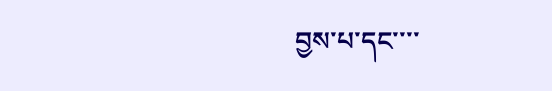བྱས་པ་དང་་་་